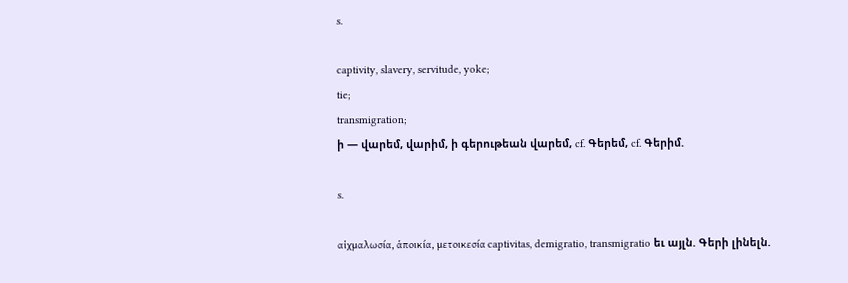s.

captivity, slavery, servitude, yoke;
tie;
transmigration;
ի — վարեմ, վարիմ, ի գերութեան վարեմ, cf. Գերեմ, cf. Գերիմ.

s.

αἱχμαλωσία, ἁποικία, μετοικεσία captivitas, demigratio, transmigratio եւ այլն. Գերի լինելն.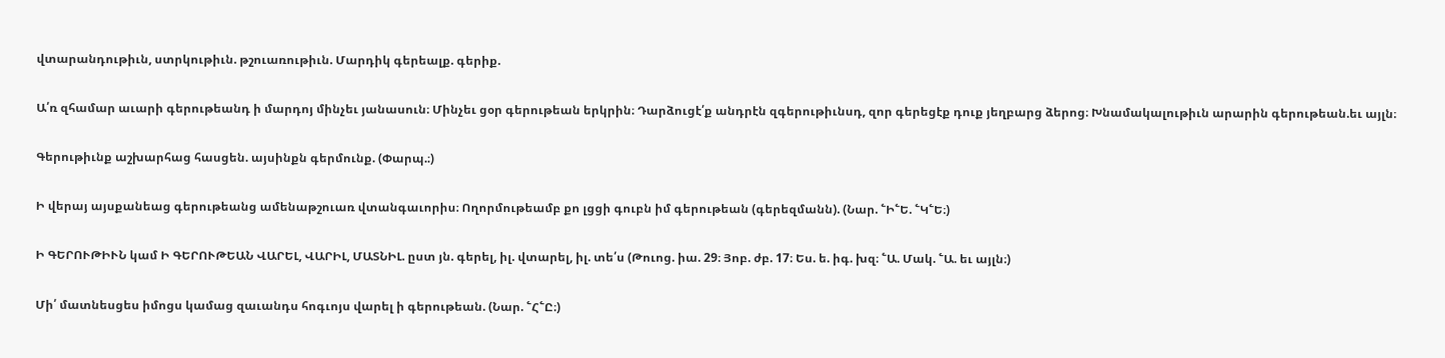վտարանդութիւն, ստրկութիւն. թշուառութիւն. Մարդիկ գերեալք. գերիք.

Ա՛ռ զհամար աւարի գերութեանդ ի մարդոյ մինչեւ յանասուն։ Մինչեւ ցօր գերութեան երկրին։ Դարձուցէ՛ք անդրէն զգերութիւնսդ, զոր գերեցէք դուք յեղբարց ձերոց։ Խնամակալութիւն արարին գերութեան.եւ այլն։

Գերութիւնք աշխարհաց հասցեն. այսինքն գերմունք. (Փարպ.։)

Ի վերայ այսքանեաց գերութեանց ամենաթշուառ վտանգաւորիս։ Ողորմութեամբ քո լցցի գուբն իմ գերութեան (գերեզմանն). (Նար. ՟Ի՟Ե. ՟Կ՟Ե։)

Ի ԳԵՐՈՒԹԻՒՆ կամ Ի ԳԵՐՈՒԹԵԱՆ ՎԱՐԵԼ, ՎԱՐԻԼ, ՄԱՏՆԻԼ. ըստ յն. գերել, իլ. վտարել, իլ. տե՛ս (Թուոց. իա. 29։ Յոբ. ժբ. 17։ Ես. ե. իգ. խզ։ ՟Ա. Մակ. ՟Ա. եւ այլն։)

Մի՛ մատնեսցես իմոցս կամաց զաւանդս հոգւոյս վարել ի գերութեան. (Նար. ՟Հ՟Ը։)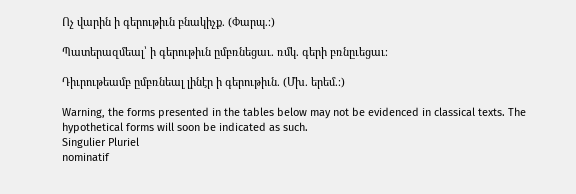Ոչ վարին ի գերութիւն բնակիչք. (Փարպ.։)

Պատերազմեալ՝ ի գերութիւն ըմբռնեցաւ. ռմկ. գերի բռնըւեցաւ։

Դիւրութեամբ ըմբռնեալ լինէր ի գերութիւն. (Մխ. երեմ.։)

Warning, the forms presented in the tables below may not be evidenced in classical texts. The hypothetical forms will soon be indicated as such.
Singulier Pluriel
nominatif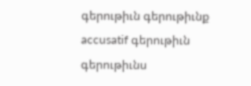գերութիւն գերութիւնք
accusatif գերութիւն գերութիւնս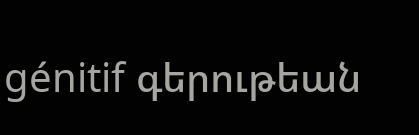génitif գերութեան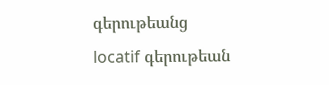գերութեանց
locatif գերութեան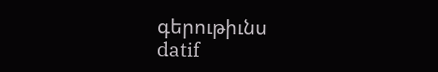գերութիւնս
datif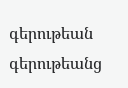գերութեան գերութեանց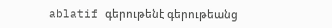ablatif գերութենէ գերութեանց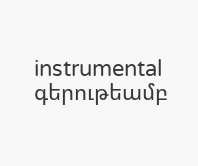instrumental գերութեամբ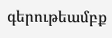գերութեամբք